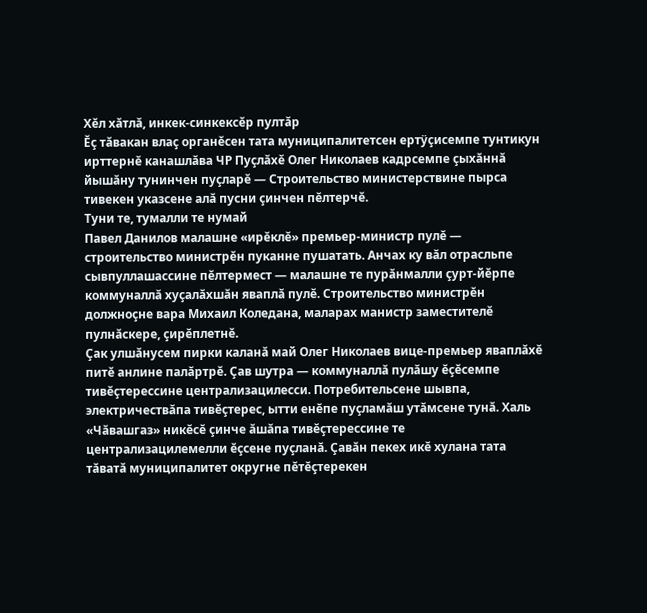Хĕл хăтлă, инкек-синкексĕр пултăр
Ĕç тăвакан влаç органĕсен тата муниципалитетсен ертÿçисемпе тунтикун ирттернĕ канашлăва ЧР Пуçлăхĕ Олег Николаев кадрсемпе çыхăннă йышăну тунинчен пуçларĕ — Строительство министерствине пырса тивекен указсене алă пусни çинчен пĕлтерчĕ.
Туни те, тумалли те нумай
Павел Данилов малашне «ирĕклĕ» премьер-министр пулĕ — строительство министрĕн пуканне пушатать. Анчах ку вăл отрасльпе сывпуллашассине пĕлтермест — малашне те пурăнмалли çурт-йĕрпе коммуналлă хуçалăхшăн яваплă пулĕ. Строительство министрĕн должноçне вара Михаил Коледана, маларах манистр заместителĕ пулнăскере, çирĕплетнĕ.
Çак улшăнусем пирки каланă май Олег Николаев вице-премьер яваплăхĕ питĕ анлине палăртрĕ. Çав шутра — коммуналлă пулăшу ĕçĕсемпе тивĕçтерессине централизацилесси. Потребительсене шывпа, электричествăпа тивĕçтерес, ытти енĕпе пуçламăш утăмсене тунă. Халь «Чăвашгаз» никĕсĕ çинче ăшăпа тивĕçтерессине те централизацилемелли ĕçсене пуçланă. Çавăн пекех икĕ хулана тата тăватă муниципалитет округне пĕтĕçтерекен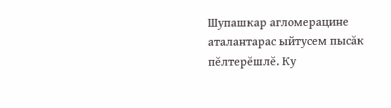Шупашкар агломерацине аталантарас ыйтусем пысăк пĕлтерĕшлĕ. Ку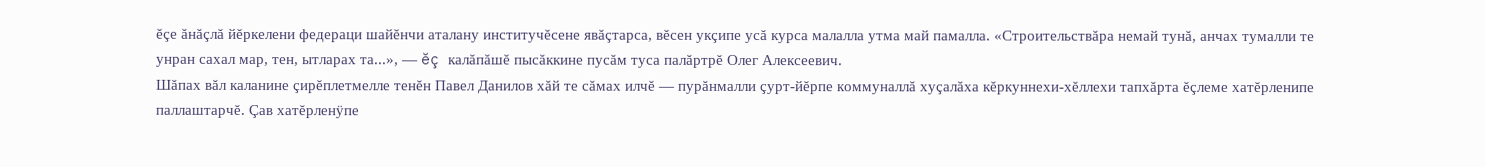ĕçе ăнăçлă йĕркелени федераци шайĕнчи аталану институчĕсене явăçтарса, вĕсен укçипе усă курса малалла утма май памалла. «Строительствăра немай тунă, анчах тумалли те унран сахал мар, тен, ытларах та...», — ĕç калăпăшĕ пысăккине пусăм туса палăртрĕ Олег Алексеевич.
Шăпах вăл каланине çирĕплетмелле тенĕн Павел Данилов хăй те сăмах илчĕ — пурăнмалли çурт-йĕрпе коммуналлă хуçалăха кĕркуннехи-хĕллехи тапхăрта ĕçлеме хатĕрленипе паллаштарчĕ. Çав хатĕрленÿпе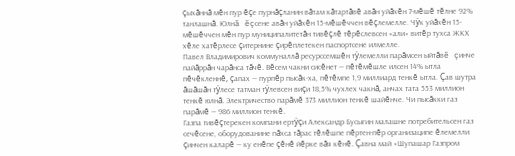çыхăннă мĕн пур ĕçе пурнăçланин вăтам кăтартăвĕ авăн уйăхĕн 7-мĕшĕ тĕлне 92% танлашнă. Юлнă ĕçсене авăн уйăхĕн 15-мĕшĕччен вĕçлемелле. Чÿк уйăхĕн 15-мĕшĕччен мĕн пур муниципалитетăн тивĕçлĕ тĕрĕслевсен «али» витĕр тухса ЖКХ хĕле хатĕрлесе çитернине çирĕплетекен паспортсене илмелле.
Павел Владимирович коммуналлă ресурссемшĕн тÿлемелли парăмсен ыйтăвĕ çинче пайăррăн чарăнса тăчĕ. Вĕсем чакни сисĕнет — пĕтĕмĕшле илсен 14% ытла пĕчĕкленнĕ, çапах — пурпĕр пысăк-ха, пĕтĕмпе 1,9 миллиард тенкĕ ытла. Çав шутра ăшăшăн тÿлесе татман тÿлевсен виçи 18,5% чухлех чакнă, анчах тата 553 миллион тенкĕ юлнă. Электричество парăмĕ 373 миллион тенкĕ шайĕнче. Чи пысăкки газ парăмĕ — 986 миллион тенкĕ.
Газпа тивĕçтерекен компани ертÿçи Александр Бусыгин малашне потребительсен газ сечĕсене, оборудованине пăхса тăрас тĕлĕшпе пĕртен-пĕр организаципе ĕлемелли çинчен каларĕ — ку енĕпе çĕнĕ йĕрке вăя кĕнĕ. Çавна май «Шупашар Газпром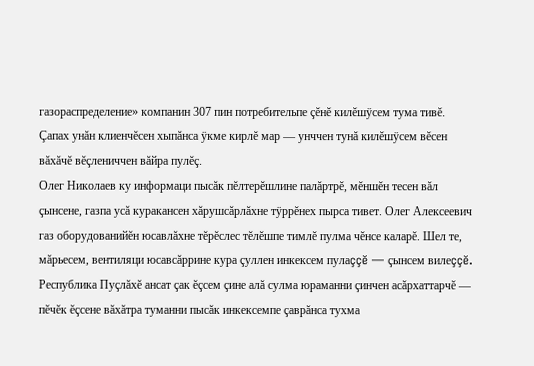газораспределение» компанин 307 пин потребительпе çĕнĕ килĕшÿсем тума тивĕ. Çапах унăн клиенчĕсен хыпăнса ÿкме кирлĕ мар — унччен тунă килĕшÿсем вĕсен вăхăчĕ вĕçлениччен вăйра пулĕç.
Олег Николаев ку информаци пысăк пĕлтерĕшлине палăртрĕ, мĕншĕн тесен вăл çынсене, газпа усă куракансен хăрушсăрлăхне тÿррĕнех пырса тивет. Олег Алексеевич газ оборудованийĕн юсавлăхне тĕрĕслес тĕлĕшпе тимлĕ пулма чĕнсе каларĕ. Шел те, мăрьесем, вентиляци юсавсăррине кура çуллен инкексем пулаççĕ — çынсем вилеççĕ. Республика Пуçлăхĕ ансат çак ĕçсем çине алă сулма юраманни çинчен асăрхаттарчĕ — пĕчĕк ĕçсене вăхăтра туманни пысăк инкексемпе çаврăнса тухма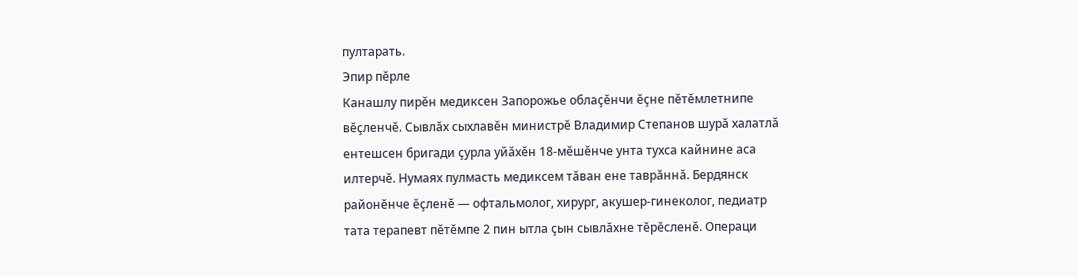пултарать.
Эпир пĕрле
Канашлу пирĕн медиксен Запорожье облаçĕнчи ĕçне пĕтĕмлетнипе вĕçленчĕ. Сывлăх сыхлавĕн министрĕ Владимир Степанов шурă халатлă ентешсен бригади çурла уйăхĕн 18-мĕшĕнче унта тухса кайнине аса илтерчĕ. Нумаях пулмасть медиксем тăван ене таврăннă. Бердянск районĕнче ĕçленĕ — офтальмолог, хирург, акушер-гинеколог, педиатр тата терапевт пĕтĕмпе 2 пин ытла çын сывлăхне тĕрĕсленĕ. Операци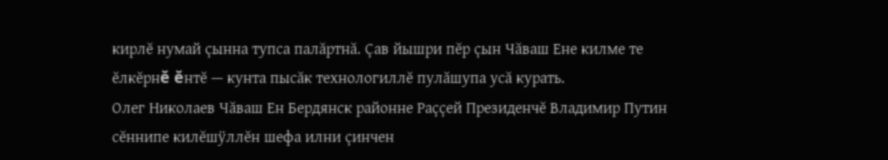кирлĕ нумай çынна тупса палăртнă. Çав йышри пĕр çын Чăваш Ене килме те ĕлкĕрнĕ ĕнтĕ — кунта пысăк технологиллĕ пулăшупа усă курать.
Олег Николаев Чăваш Ен Бердянск районне Раççей Президенчĕ Владимир Путин сĕннипе килĕшÿллĕн шефа илни çинчен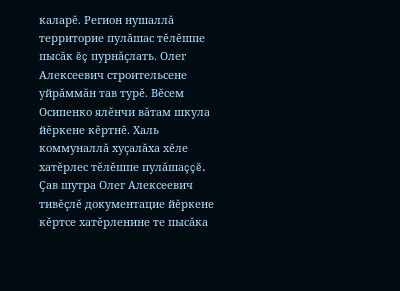каларĕ. Регион нушаллă территорие пулăшас тĕлĕшпе пысăк ĕç пурнăçлать. Олег Алексеевич строительсене уйрăммăн тав турĕ. Вĕсем Осипенко ялĕнчи вăтам шкула йĕркене кĕртнĕ. Халь коммуналлă хуçалăха хĕле хатĕрлес тĕлĕшпе пулăшаççĕ. Çав шутра Олег Алексеевич тивĕçлĕ документацие йĕркене кĕртсе хатĕрленине те пысăка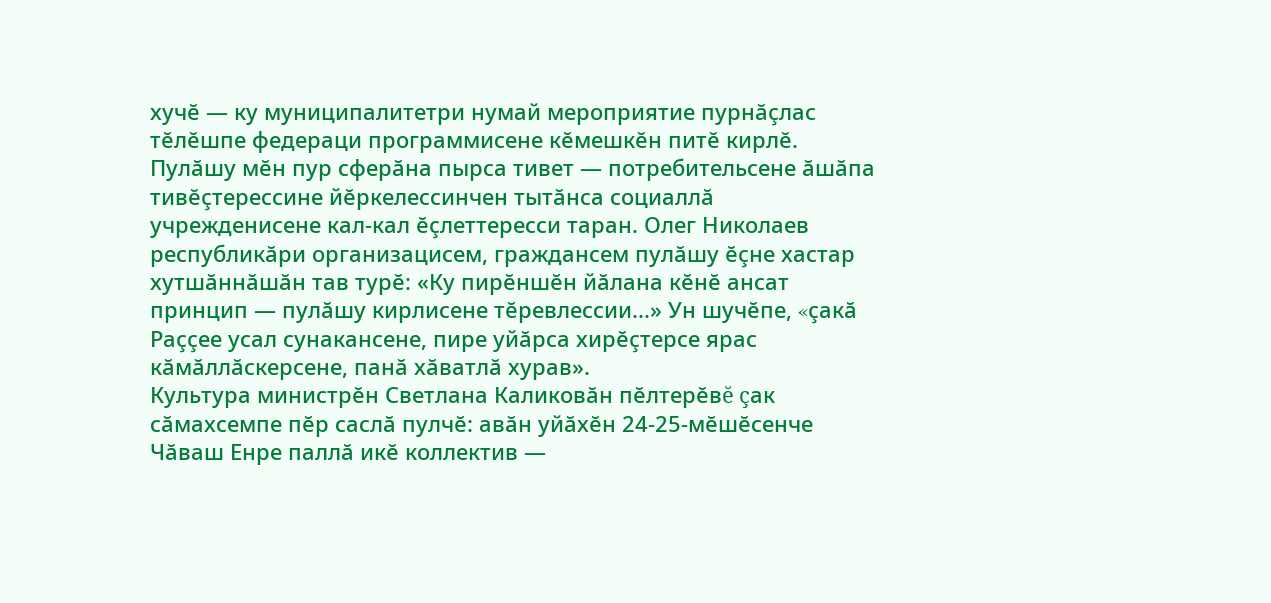хучĕ — ку муниципалитетри нумай мероприятие пурнăçлас тĕлĕшпе федераци программисене кĕмешкĕн питĕ кирлĕ.
Пулăшу мĕн пур сферăна пырса тивет — потребительсене ăшăпа тивĕçтерессине йĕркелессинчен тытăнса социаллă учрежденисене кал-кал ĕçлеттересси таран. Олег Николаев республикăри организацисем, граждансем пулăшу ĕçне хастар хутшăннăшăн тав турĕ: «Ку пирĕншĕн йăлана кĕнĕ ансат принцип — пулăшу кирлисене тĕревлессии...» Ун шучĕпе, «çакă Раççее усал сунакансене, пире уйăрса хирĕçтерсе ярас кăмăллăскерсене, панă хăватлă хурав».
Культура министрĕн Светлана Каликовăн пĕлтерĕвĕ çак сăмахсемпе пĕр саслă пулчĕ: авăн уйăхĕн 24-25-мĕшĕсенче Чăваш Енре паллă икĕ коллектив —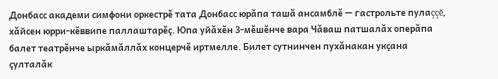Донбасс академи симфони оркестрĕ тата Донбасс юрăпа ташă ансамблĕ — гастрольте пулаççĕ, хăйсен юрри-кĕввипе паллаштарĕç. Юпа уйăхĕн 3-мĕшĕнче вара Чăваш патшалăх оперăпа балет театрĕнче ыркăмăллăх концерчĕ иртмелле. Билет сутнинчен пухăнакан укçана çулталăк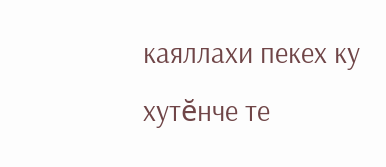каяллахи пекех ку хутĕнче те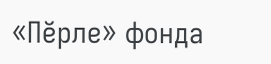«Пĕрле» фонда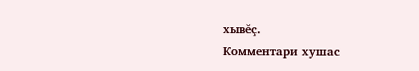хывĕç.
Комментари хушас